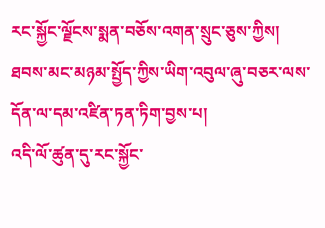རང་སྐྱོང་ལྗོངས་སྨན་བཅོས་འགན་སྲུང་ཅུས་ཀྱིས།
ཐབས་མང་མཉམ་སྤྱོད་ཀྱིས་ཡིག་འབུལ་ཞུ་བཅར་ལས་དོན་ལ་དམ་འཛིན་ཏན་ཏིག་བྱས་པ།
འདི་ལོ་ཚུན་དུ་རང་སྐྱོང་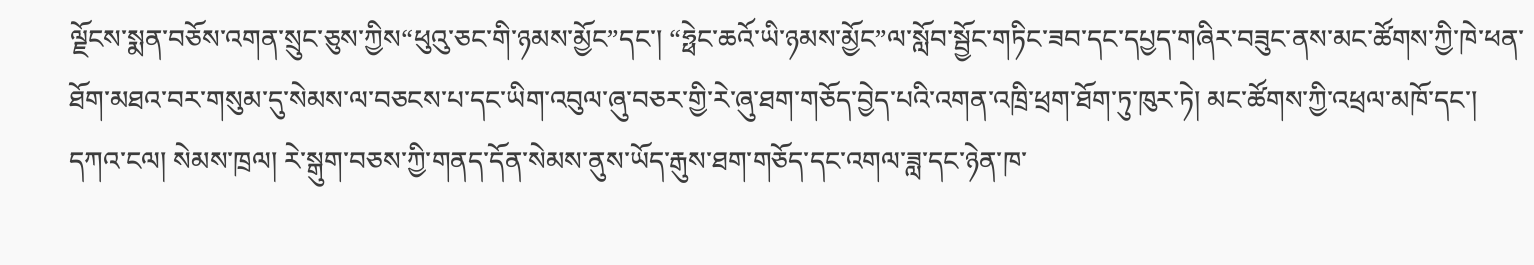ལྗོངས་སྨན་བཅོས་འགན་སྲུང་ཅུས་ཀྱིས“ཕུའུ་ཅང་གི་ཉམས་མྱོང”དང་། “ཧྥེང་ཆའོ་ཡི་ཉམས་མྱོང”ལ་སློབ་སྦྱོང་གཏིང་ཟབ་དང་དཔྱད་གཞིར་བཟུང་ནས་མང་ཚོགས་ཀྱི་ཁེ་ཕན་ཐོག་མཐའ་བར་གསུམ་དུ་སེམས་ལ་བཅངས་པ་དང་ཡིག་འབུལ་ཞུ་བཅར་གྱི་རེ་ཞུ་ཐག་གཅོད་བྱེད་པའི་འགན་འཁྲི་ཕྲག་ཐོག་ཏུ་ཁུར་ཏེ། མང་ཚོགས་ཀྱི་འཕྲལ་མཁོ་དང་། དཀའ་ངལ། སེམས་ཁྲལ། རེ་སྒུག་བཅས་ཀྱི་གནད་དོན་སེམས་ནུས་ཡོད་རྒུས་ཐག་གཅོད་དང་འགལ་ཟླ་དང་ཉེན་ཁ་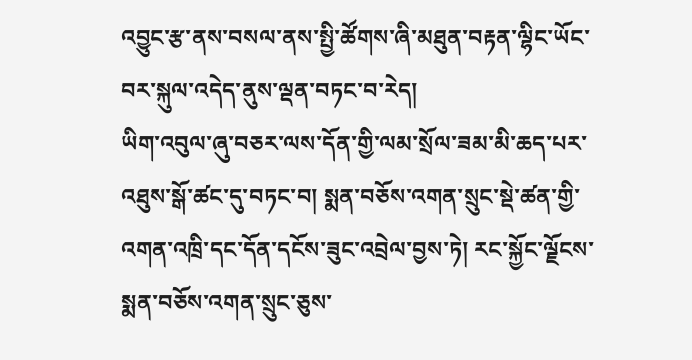འབྱུང་རྩ་ནས་བསལ་ནས་སྤྱི་ཚོགས་ཞི་མཐུན་བརྟན་ལྷིང་ཡོང་བར་སྐུལ་འདེད་ནུས་ལྡན་བཏང་བ་རེད།
ཡིག་འབུལ་ཞུ་བཅར་ལས་དོན་གྱི་ལམ་སྲོལ་ཟམ་མི་ཆད་པར་འཐུས་སྒོ་ཚང་དུ་བཏང་བ། སྨན་བཅོས་འགན་སྲུང་སྡེ་ཚན་གྱི་འགན་འཁྲི་དང་དོན་དངོས་ཟུང་འབྲེལ་བྱས་ཏེ། རང་སྐྱོང་ལྗོངས་སྨན་བཅོས་འགན་སྲུང་ཅུས་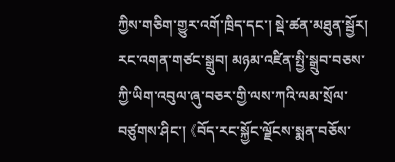ཀྱིས་གཅིག་གྱུར་འགོ་ཁྲིད་དང་། སྡེ་ཚན་མཐུན་སྦྱོར། རང་འགན་གཙང་སྒྲུབ། མཉམ་འཛིན་སྤྱི་སྒྲུབ་བཅས་ཀྱི་ཡིག་འབུལ་ཞུ་བཅར་གྱི་ལས་ཀའི་ལམ་སྲོལ་བཙུགས་ཤིང་། 《བོད་རང་སྐྱོང་ལྗོངས་སྨན་བཅོས་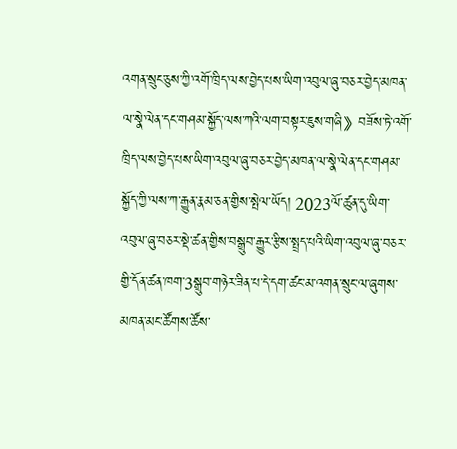འགན་སྲུང་ཅུས་ཀྱི་འགོ་ཁྲིད་ལས་བྱེད་པས་ཡིག་འབུལ་ཞུ་བཅར་བྱེད་མཁན་ལ་སྣེ་ལེན་དང་གཤམ་སྐྱོད་ལས་ཀའི་ལག་བསྟར་ཇུས་གཞི》བཟོས་ཏེ་འགོ་ཁྲིད་ལས་བྱེད་པས་ཡིག་འབུལ་ཞུ་བཅར་བྱེད་མཁན་ལ་སྣེ་ལེན་དང་གཤམ་སྐྱོད་ཀྱི་ལས་ཀ་རྒྱུན་རྣམ་ཅན་གྱིས་སྤེལ་ཡོད། 2023ལོ་ཚུན་དུ་ཡིག་འབུལ་ཞུ་བཅར་སྡེ་ཚན་གྱིས་བསྒྲུབ་རྒྱུར་རྩིས་སྤྲད་པའི་ཡིག་འབུལ་ཞུ་བཅར་གྱི་དོན་ཚན་ཁག་3སྒྲུབ་གཉེར་ཟིན་པ་དེ་དག་ཚང་མ་འགན་སྲུང་ལ་ཞུགས་མཁན་མང་ཚོགས་ཚོས་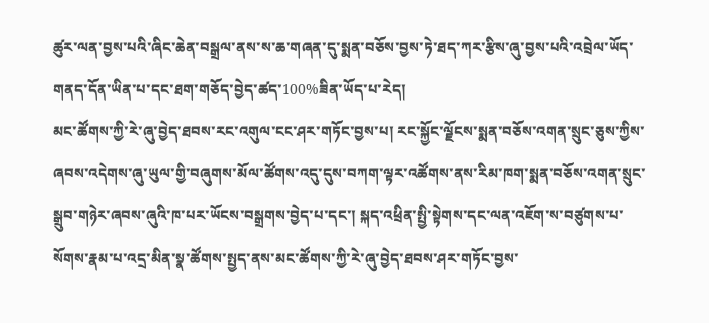ཚུར་ལན་བྱས་པའི་ཞིང་ཆེན་བསྒྲལ་ནས་ས་ཆ་གཞན་དུ་སྨན་བཅོས་བྱས་ཏེ་ཐད་ཀར་རྩིས་ཞུ་བྱས་པའི་འབྲེལ་ཡོད་གནད་དོན་ཡིན་པ་དང་ཐག་གཅོད་བྱེད་ཚད་100%ཟིན་ཡོད་པ་རེད།
མང་ཚོགས་ཀྱི་རེ་ཞུ་བྱེད་ཐབས་རང་འགུལ་ངང་ཤར་གཏོང་བྱས་པ། རང་སྐྱོང་ལྗོངས་སྨན་བཅོས་འགན་སྲུང་ཅུས་ཀྱིས་ཞབས་འདེགས་ཞུ་ཡུལ་གྱི་བཞུགས་མོལ་ཚོགས་འདུ་དུས་བཀག་ལྟར་འཚོགས་ནས་རིམ་ཁག་སྨན་བཅོས་འགན་སྲུང་སྒྲུབ་གཉེར་ཞབས་ཞུའི་ཁ་པར་ཡོངས་བསྒྲགས་བྱེད་པ་དང་། སྐད་འཕྲིན་སྤྱི་སྟེགས་དང་ལན་འཇོག་ས་བཙུགས་པ་སོགས་རྣམ་པ་འདྲ་མིན་སྣ་ཚོགས་སྤྱད་ནས་མང་ཚོགས་ཀྱི་རེ་ཞུ་བྱེད་ཐབས་ཤར་གཏོང་བྱས་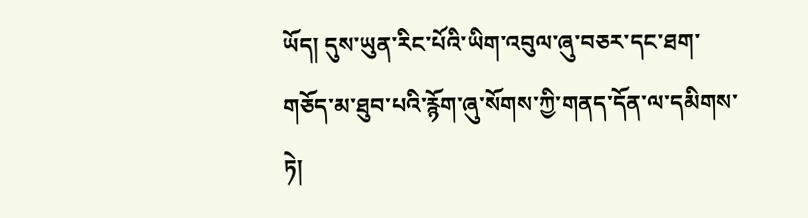ཡོད། དུས་ཡུན་རིང་པོའི་ཡིག་འབུལ་ཞུ་བཅར་དང་ཐག་གཅོད་མ་ཐུབ་པའི་རྙོག་ཞུ་སོགས་ཀྱི་གནད་དོན་ལ་དམིགས་ཏེ།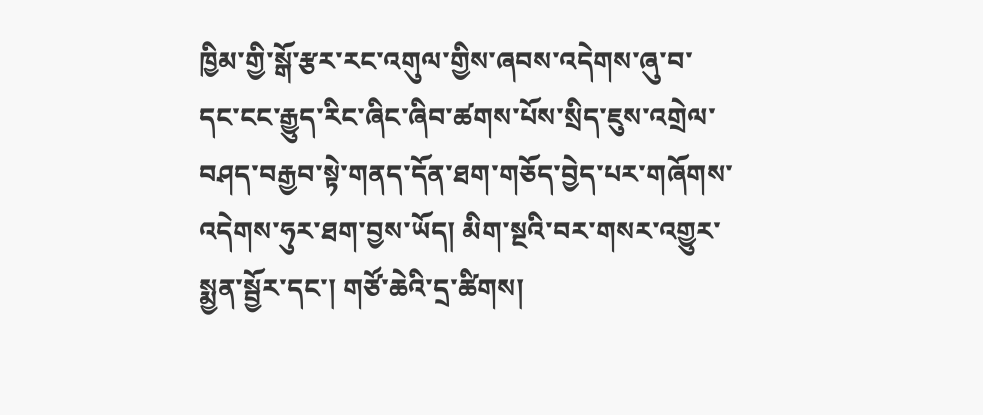ཁྱིམ་གྱི་སྒོ་རྩར་རང་འགུལ་གྱིས་ཞབས་འདེགས་ཞུ་བ་དང་ངང་རྒྱུད་རིང་ཞིང་ཞིབ་ཚགས་པོས་སྲིད་ཇུས་འགྲེལ་བཤད་བརྒྱབ་སྟེ་གནད་དོན་ཐག་གཅོད་བྱེད་པར་གཞོགས་འདེགས་ཧུར་ཐག་བྱས་ཡོད། མིག་སྔའི་བར་གསར་འགྱུར་སྨྱན་སྦྱོར་དང་། གཙོ་ཆེའི་དྲ་ཚིགས།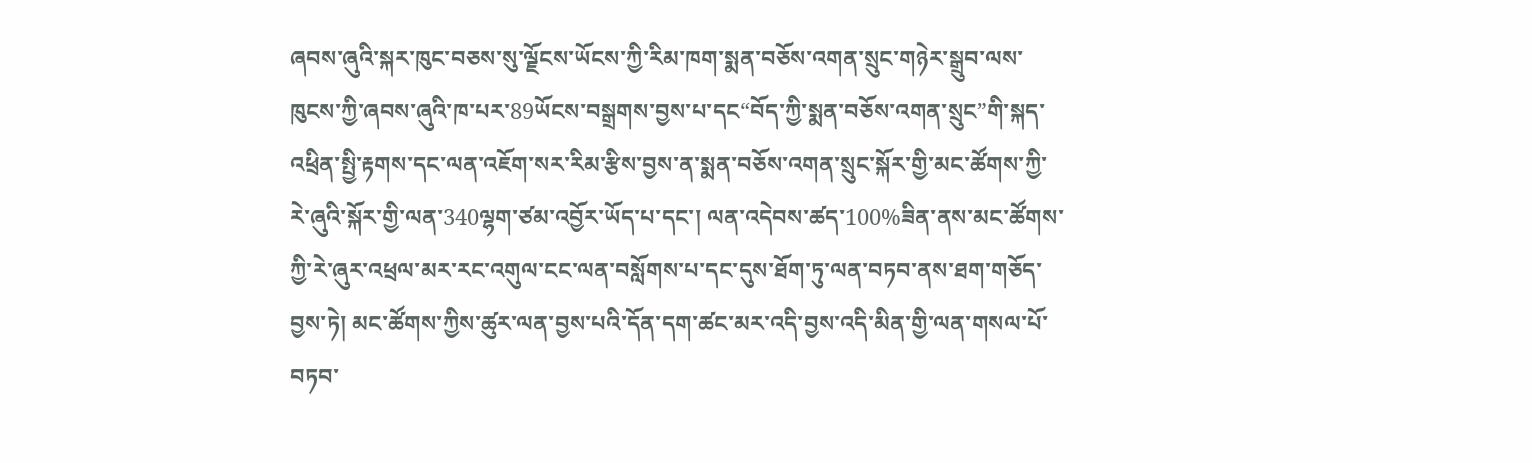ཞབས་ཞུའི་སྐར་ཁུང་བཅས་སུ་ལྗོངས་ཡོངས་ཀྱི་རིམ་ཁག་སྨན་བཅོས་འགན་སྲུང་གཉེར་སྒྲུབ་ལས་ཁུངས་ཀྱི་ཞབས་ཞུའི་ཁ་པར་89ཡོངས་བསྒྲགས་བྱས་པ་དང“བོད་ཀྱི་སྨན་བཅོས་འགན་སྲུང”གི་སྐད་འཕྲིན་སྤྱི་རྟགས་དང་ལན་འཇོག་སར་རིམ་རྩིས་བྱས་ན་སྨན་བཅོས་འགན་སྲུང་སྐོར་གྱི་མང་ཚོགས་ཀྱི་རེ་ཞུའི་སྐོར་གྱི་ལན་340ལྷག་ཙམ་འབྱོར་ཡོད་པ་དང་། ལན་འདེབས་ཚད་100%ཟིན་ནས་མང་ཚོགས་ཀྱི་རེ་ཞུར་འཕྲལ་མར་རང་འགུལ་ངང་ལན་བསློགས་པ་དང་དུས་ཐོག་ཏུ་ལན་བཏབ་ནས་ཐག་གཅོད་བྱས་ཏེ། མང་ཚོགས་ཀྱིས་ཚུར་ལན་བྱས་པའི་དོན་དག་ཚང་མར་འདི་བྱས་འདི་མིན་གྱི་ལན་གསལ་པོ་བཏབ་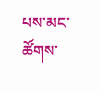པས་མང་ཚོགས་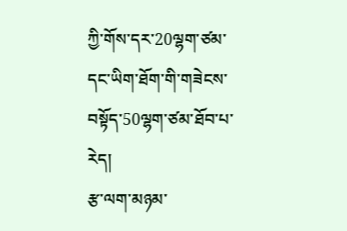ཀྱི་གོས་དར་20ལྷག་ཙམ་དང་ཡིག་ཐོག་གི་གཟེངས་བསྟོད་50ལྷག་ཙམ་ཐོབ་པ་རེད།
རྩ་ལག་མཉམ་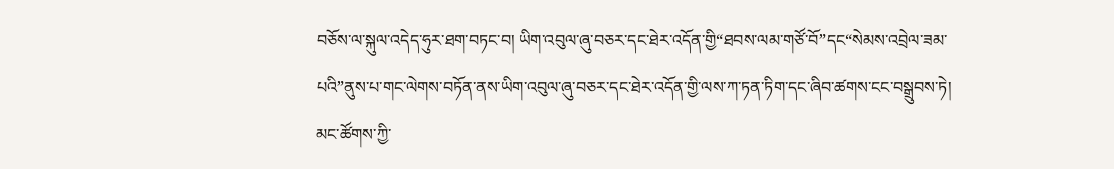བཅོས་ལ་སྐུལ་འདེད་ཧུར་ཐག་བཏང་བ། ཡིག་འབུལ་ཞུ་བཅར་དང་ཐེར་འདོན་གྱི“ཐབས་ལམ་གཙོ་བོ”དང“སེམས་འབྲེལ་ཟམ་པའི”ནུས་པ་གང་ལེགས་བཏོན་ནས་ཡིག་འབུལ་ཞུ་བཅར་དང་ཐེར་འདོན་གྱི་ལས་ཀ་ཏན་ཏིག་དང་ཞིབ་ཚགས་ངང་བསྒྲུབས་ཏེ། མང་ཚོགས་ཀྱི་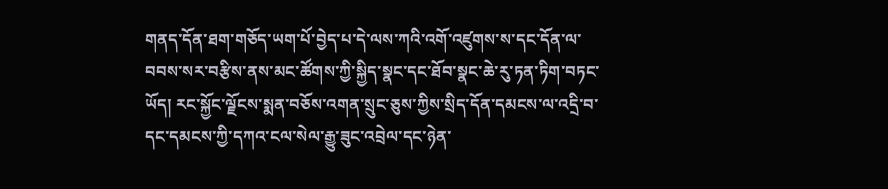གནད་དོན་ཐག་གཅོད་ཡག་པོ་བྱེད་པ་དེ་ལས་ཀའི་འགོ་འཛུགས་ས་དང་དོན་ལ་བབས་སར་བརྩིས་ནས་མང་ཚོགས་ཀྱི་སྐྱིད་སྣང་དང་ཐོབ་སྣང་ཆེ་རུ་ཏན་ཏིག་བཏང་ཡོད། རང་སྐྱོང་ལྗོངས་སྨན་བཅོས་འགན་སྲུང་ཅུས་ཀྱིས་སྲིད་དོན་དམངས་ལ་འདྲི་བ་དང་དམངས་ཀྱི་དཀའ་ངལ་སེལ་རྒྱུ་ཟུང་འབྲེལ་དང་ཉེན་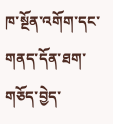ཁ་སྔོན་འགོག་དང་གནད་དོན་ཐག་གཅོད་བྱེད་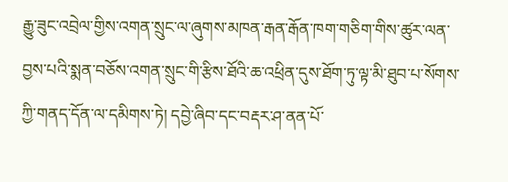རྒྱུ་ཟུང་འབྲེལ་གྱིས་འགན་སྲུང་ལ་ཞུགས་མཁན་རྒན་རྒོན་ཁག་གཅིག་གིས་ཚུར་ལན་བྱས་པའི་སྨན་བཅོས་འགན་སྲུང་གི་རྩིས་ཐོའི་ཆ་འཕྲིན་དུས་ཐོག་ཏུ་ལྟ་མི་ཐུབ་པ་སོགས་ཀྱི་གནད་དོན་ལ་དམིགས་ཏེ། དབྱེ་ཞིབ་དང་བརྡར་ཤ་ནན་པོ་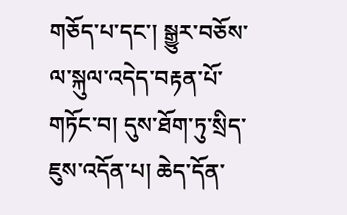གཅོད་པ་དང་། སྒྱུར་བཅོས་ལ་སྐུལ་འདེད་བརྟན་པོ་གཏོང་བ། དུས་ཐོག་ཏུ་སྲིད་ཇུས་འདོན་པ། ཆེད་དོན་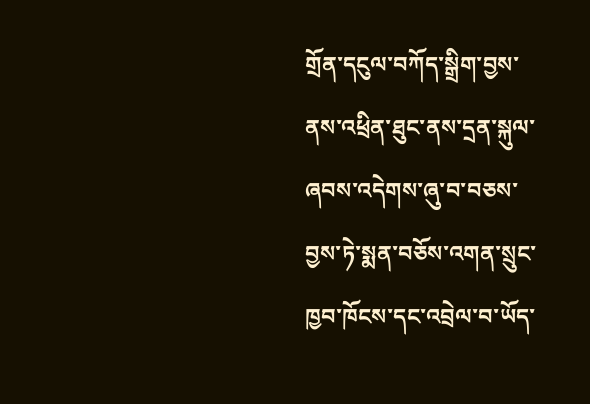གྲོན་དངུལ་བཀོད་སྒྲིག་བྱས་ནས་འཕྲིན་ཐུང་ནས་དྲན་སྐུལ་ཞབས་འདེགས་ཞུ་བ་བཅས་བྱས་ཏེ་སྨན་བཅོས་འགན་སྲུང་ཁྱབ་ཁོངས་དང་འབྲེལ་བ་ཡོད་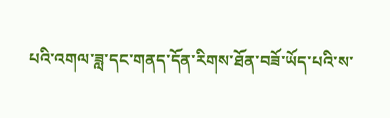པའི་འགལ་ཟླ་དང་གནད་དོན་རིགས་ཐོན་བཟོ་ཡོད་པའི་ས་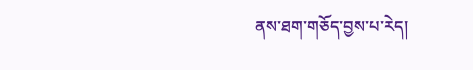ནས་ཐག་གཅོད་བྱས་པ་རེད།